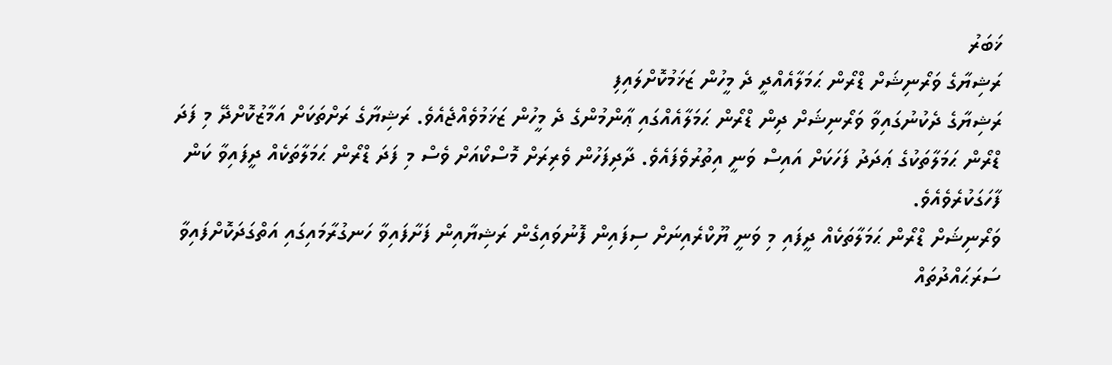ޚަބަރު
ރަޝިޔާގެ ވަރޯނިޝަށް ޑްރޯން ޙަމަލާއެއްދީ ދެ މީހުން ޒަޚަމުކޮށްލައިފި
ރަޝިޔާގެ ދެކުނުގައިވާ ވަރޯނިޝަށް ދިން ޑްރޯން ޙަމަލާއެއްގައި ޢާންމުންގެ ދެ މީހުން ޒަޚަމުވެއްޖެއެވެ. ރަޝިޔާގެ ރަށްތަކަށް އަމާޒުކޮށްދޭ މި ފަދަ ޑްރޯން ޙަމަލާތަކުގެ ޢަދަދު ފަހަކަށް އައިސް ވަނީ އިތުރުވެފައެވެ. ދާދިފަހުން ވެރިރަށް މޮސްކޯއަށް ވެސް މި ފަދަ ޑްރޯން ޙަމަލާތަކެއް ދީފައިވާ ކަން ފާހަގަކުރެވެއެވެ.
ވަރޯނިޝަށް ޑްރޯން ޙަމަލާތަކެއް ދީފައި މި ވަނީ ޔޫކްރެއިނަށް ސިފައިން ފޮނުވައިގެން ރަޝިޔާއިން ފަށާފައިވާ ހަނގުރާމައިގައި އަތްގަދަކޮށްފައިވާ ސަރަޙައްދުތައް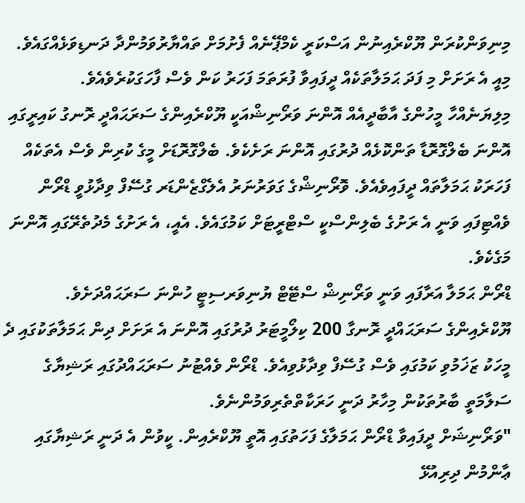މިނިވަންކުރަން ޔޫކްރެއިނުން އަސްކަރީ ކެމްޕޭނެއް ފެށުމަށް ތައްޔާރުވަމުންދާ ދަނޑިވަޅެއްގައެވެ. މިއީ އެ ރަށަށް މި ފަދަ ޙަމަލާތަކެއް ދީފައިވާ ފުރަތަމަ ފަހަރު ކަން ވެސް ފާހަގަކުރެވެއެވެ.
މިލިޔަނެއްހާ މީހުންގެ އާބާދީއެއް އޮންނަ ވަރޯނިޝްއަކީ ޔޫކްރެއިންގެ ސަރަޙައްދީ ރޮނގު ކައިރީގައި އޮންނަ ބެލްގޮރޮޑާ ތަންކޮޅެއް ދުރުގައި އޮންނަ ރަށެކެވެ. ބެލްގޮރޮޑަށް މީގެ ކުރިން ވެސް އެތަކެއް ފަހަރަކު ޙަމަލާތައް ދީފައިވެއެވެ. ވޮރޯނިޝްގެ ގަވަރުނަރު އެލެގްޒެންޑަރ ގުސޭފް ވިދާޅުވީ ޑްރޯން ވެއްޓިފައި ވަނީ އެ ރަށުގެ ބެލިންސްކީ ސްޓްރީޓަށް ކަމުގައެވެ. އެއީ، އެ ރަށުގެ މެދުތެރޭގައި އޮންނަ މަގެކެވެ.
ޑްރޯން ޙަމަލާ އަރާފައި ވަނީ ވަރޯނިޝް ސްޓޭޓް ޔުނިވަރސިޓީ ހުންނަ ސަރަޙައްދަށެވެ. ޔޫކްރެއިންގެ ސަރަޙައްދީ ރޮނގާ 200 ކިލޯމީޓަރު ދުރުގައި އޮންނަ އެ ރަށަށް ދިން ޙަމަލާތަކުގައި ދެ މީހަކު ޒަޚަމުވި ކަމުގައި ވެސް ގުސޭފް ވިދާޅުވިއެވެ. ޑްރޯން ވެއްޓުނު ސަރަޙައްދުގައި ރަޝިޔާގެ ސަލާމަތީ ބާރުތަކުން މިހާރު ދަނީ ހަރަކާތްތެރިވަމުންނެވެ.
"ވަރޯނިޝަށް ދީފައިވާ ޑްރޯން ޙަމަލާގެ ފަހަތުގައި އޮތީ ޔޫކްރެއިން. ކީވުން އެ ދަނީ ރަޝިޔާގައި ޢާންމުން ދިރިއުޅޭ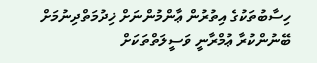ހިސާބުތަކުގެ އިތުރުން ޢާންމުންނަށް ޚިދުމަތްދިނުމަށް ބޭނުންކުރާ ޢުމްރާނީ ވަސީލަތްތަކަށް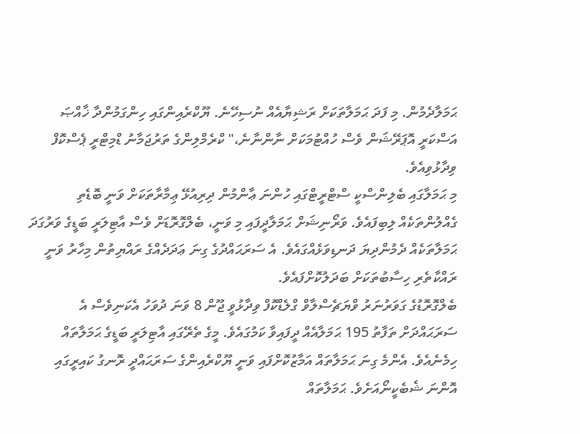ޙަމަލާދެމުން. މި ފަދަ ޙަމަލާތަކަށް ރަޝިޔާއެއް ނުސިހޭނެ. ޔޫކްރެއިންގައި ހިންގަމުންދާ ޚާއްޞަ އަސްކަރީ އޮޕަރޭޝަން ވެސް ހުއްޓުމަކަށް ނާންނާނެ،" ކްރެމްލިންގެ ތަރުޖަމާނު ޑްމިޓްރީ ޕެސްކޮފް ވިދާޅުވިއެވެ.
މި ޙަމަލާގައި ބެލިންސްކީ ސްޓްރީޓްގައި ހުންނަ ޢާންމުން ދިރިއުޅޭ ޢިމާރާތަކަށް ވަނީ ބޮޑެތި ގެއްލުންތަކެއް ލިބިފައެވެ. ވަރޯނިޝަށް ޙަމަލާދީފައި މި ވަނީ، ބެލްގޮރޮޑަށް ވެސް އާޓިލަރީ ބަޑީގެ ވަރުގަދަ ޙަމަލާތަކެއް ދެމުންދިޔަ ދަނޑިވަޅެއްގައެވެ. އެ ސަރަޙައްދުގެ ގިނަ ޢަދަދެއްގެ ރައްޔިތުން މިހާރު ވަނީ ރައްކާތެރި ހިސާބުތަކަށް ބަދަލުކޮށްފައެވެ.
ބެލްގޮރޮޑުގެ ގަވަރުނަރު ވްޔަޗެސްލާވް ގްލެޑްކޮފް ވިދާޅުވީ ޖޫން 8 ވަނަ ދުވަހު އެކަނިވެސް އެ ސަރަޙައްދަށް ތަފާތު 195 ޙަމަލާއެއް ދީފައިވާ ކަމުގައެވެ. މީގެ ތެރޭގައި އާޓިލަރީ ބަޑީގެ ޙަމަލާތައް ހިމެނެއެވެ. އެންމެ ގިނަ ޙަމަލާތައް އަމާޒުކޮށްފައި ވަނީ ޔޫކްރެއިންގެ ސަރަޙައްދީ ރޮނގު ކައިރީގައި އޮންނަ ޝެބެކީނޯއަށެވެ. ޙަމަލާތައް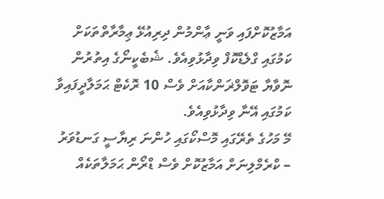އަމާޒުކޮށްފައި ވަނީ ޢާންމުން ދިރިއުޅޭ ޢިމާރާތްތަކަށް ކަމުގައި ގްލެޑްކޮފް ވިދާޅުވިއެވެ. ޝެބެކީނޯގެ އިތުރުން ނޮވާޔާ ޓަވޮލްޜަންކާއަށް ވެސް 10 ރޮކެޓް ޙަމަލާދީފައިވާ ކަމުގައި އޭނާ ވިދާޅުވިއެވެ.
މޭ މަހުގެ ތެރޭގައި މޮސްކޯގައި ހުންނަ ރިޔާސީ ގަނޑުވަރު – ކްރެމްލިނަށް އަމާޒުކޮށް ވެސް ޑްރޯން ޙަމަލާތަކެއް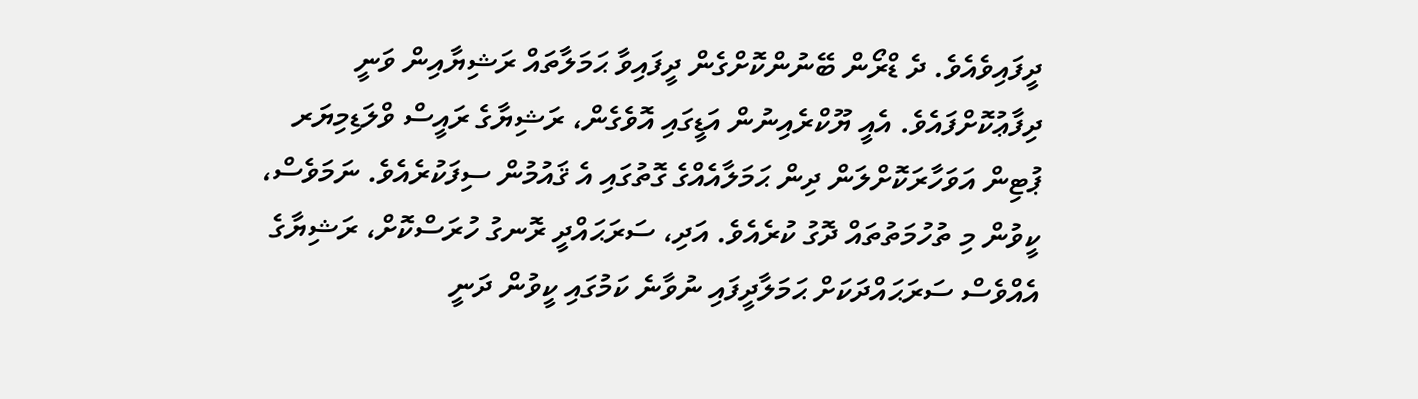ދީފައިވެއެވެ. ދެ ޑްރޯން ބޭނުންކޮށްގެން ދީފައިވާ ޙަމަލާތައް ރަޝިޔާއިން ވަނީ ދިފާޢުކޮށްފައެވެ. އެއީ ޔޫކްރެއިނުން އަޑީގައި އޮވެގެން، ރަޝިޔާގެ ރައީސް ވްލަޑިމިޔަރ ޕުޓިން އަވަހާރަކޮށްލަން ދިން ޙަމަލާއެއްގެ ގޮތުގައި އެ ޤައުމުން ސިފަކުރެއެވެ. ނަމަވެސް، ކީވުން މި ތުހުމަތުތައް ދޮގު ކުރެއެވެ. އަދި، ސަރަޙައްދީ ރޮނގު ހުރަސްކޮށް، ރަޝިޔާގެ އެއްވެސް ސަރަޙައްދަކަށް ޙަމަލާދީފައި ނުވާނެ ކަމުގައި ކީވުން ދަނީ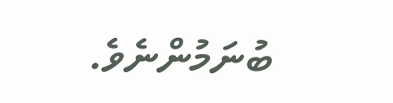ބުނަމުންނެވެ.